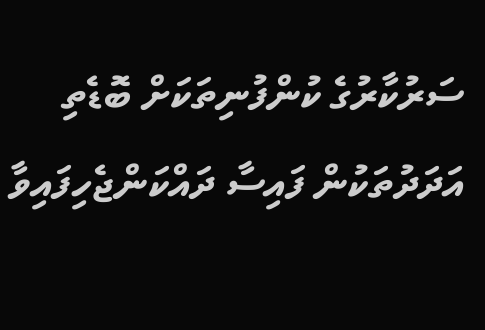ސަރުކާރުގެ ކުންފުނިތަކަށް ބޮޑެތި އަދަދުތަކުން ފައިސާ ދައްކަންޖެހިފައިވާ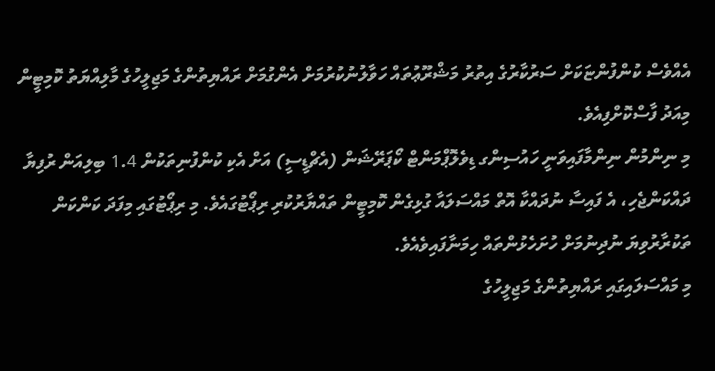އެއްވެސް ކުންފުންޏަކަށް ސަރުކާރުގެ އިތުރު މަޝްރޫޢުތައް ހަވާލުނުކުރުމަށް އެންގުމަށް ރައްޔިތުންގެ މަޖިލީހުގެ މާލިއްޔަތު ކޮމިޓީން މިއަދު ފާސްކޮށްފިއެވެ.
މި ނިންމުން ނިންމާފައިވަނީ ހައުސިންގ ޑިވެލޮޕްމަންޓް ކޯޕަރޭޝަން (އެޗްޑީސީ) އަށް އެކި ކުންފުނިތަކުން 1.4 ބިލިއަން ރުފިޔާ ދައްކަންޖެހި، އެ ފައިސާ ނުދައްކާ އޮތް މައްސަލައާ ގުޅިގެން ކޮމިޓީން ތައްޔާރުކުރި ރިޕޯޓުގައެވެ. މި ރިޕޯޓުގައި މިފަދަ ކަންކަން ތަކުރާރުވިޔަ ނުދިނުމަށް ހުށަހެޅުންތައް ހިމަނާފައިވެއެވެ.
މި މައްސަލައިގައި ރައްޔިތުންގެ މަޖިލީހުގެ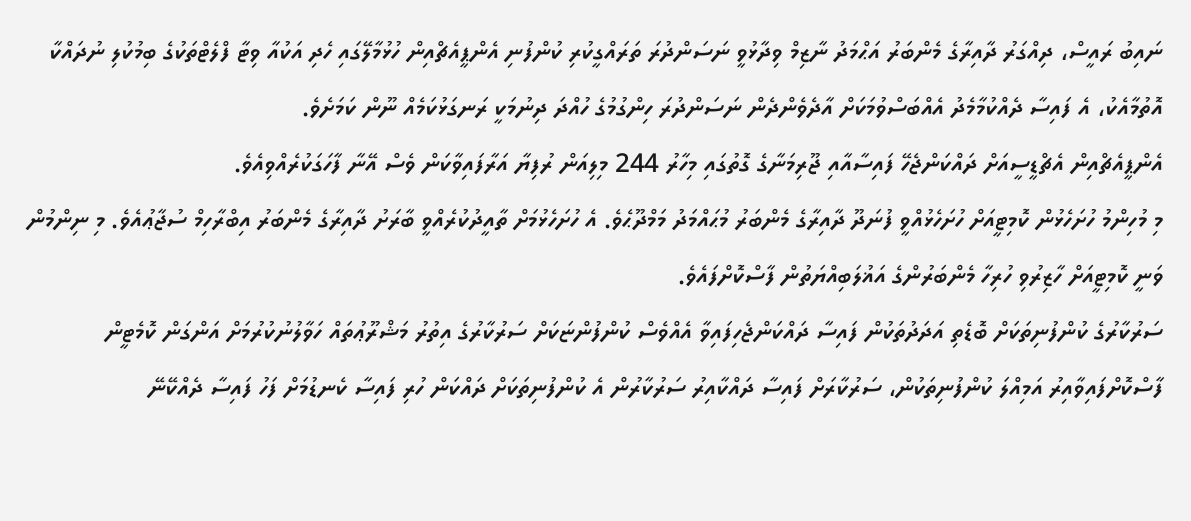ނައިބު ރައީސް، ދިއްގަރު ދާއިރާގެ މެންބަރު އަޙްމަދު ނާޒިމް ވިދާޅުވީ ނަސަންދުރަ ތަރައްގީކުރި ކުންފުނި އެންޕީއެޗްއިން ހުޅުމާލޭގައި ހެދި އަކުއާ ވިޓާ ފްލެޓްތަކުގެ ބިމުކުލި ނުދައްކާ އޮތުމާއެކު، އެ ފައިސާ ދެއްކުމާމެދު އެއްބަސްވުމަކަށް އާދެވެންދެން ނަސަންދުރަ ހިންގުމުގެ ހުއްދަ ދިނުމަކީ ރަނގަޅުކަމެއް ނޫން ކަމަށެވެ.
އެންޕީއެޗްއިން އެޗްޑީސީއަށް ދައްކަންޖެހޭ ފައިސާއާއި ޖޫރިމަނާގެ ގޮތުގައި މިހާރު 244 މިލިއަން ރުފިޔާ އަރާފައިވާކަން ވެސް އޭނާ ފާހަގަކުރެއްވިއެވެ.
މި މުހިންމު ހުށަހެޅުން ކޮމިޓީއަށް ހުށަހެޅުއްވީ ފުނަދޫ ދާއިރާގެ މެންބަރު މުޙައްމަދު މަމްދޫޙެވެ. އެ ހުށަހެޅުމަށް ތާއީދުކުރެއްވީ ބާރަށު ދާއިރާގެ މެންބަރު އިބްރާހިމް ސުޖާޢުއެވެ. މި ނިންމުން ވަނީ ކޮމިޓީއަށް ހާޒިރުވި ހުރިހާ މެންބަރުންގެ އަޣުލަބިއްޔަތުން ފާސްކޮށްފައެވެ.
ސަރުކާރުގެ ކުންފުނިތަކަށް ބޮޑެތި އަދަދުތަކުން ފައިސާ ދައްކަންޖެހިފައިވާ އެއްވެސް ކުންފުންޏަކަށް ސަރުކާރުގެ އިތުރު މަޝްރޫޢުތައް ހަވާލުނުކުރުމަށް އަންގަން ކޮމެޓީން ފާސްކޮށްފައިވާއިރު އަމިއްލަ ކުންފުނިތަކުން، ސަރުކާރަށް ފައިސާ ދައްކާއިރު ސަރުކާރުން އެ ކުންފުނިތަކަށް ދައްކަން ހުރި ފައިސާ ކެނޑުމަށް ފަހު ފައިސާ ދެއްކޭނޭ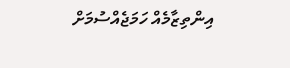އިންތިޒާމެއް ހަމަޖެއްސުމަށް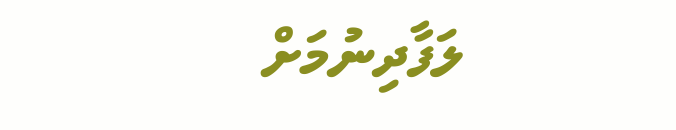ލަފާދިނުމަށް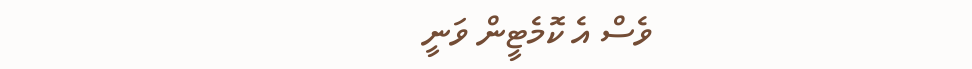ވެސް އެ ކޮމެޓީން ވަނީ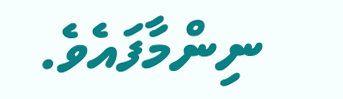ނިންމާފައެވެ.